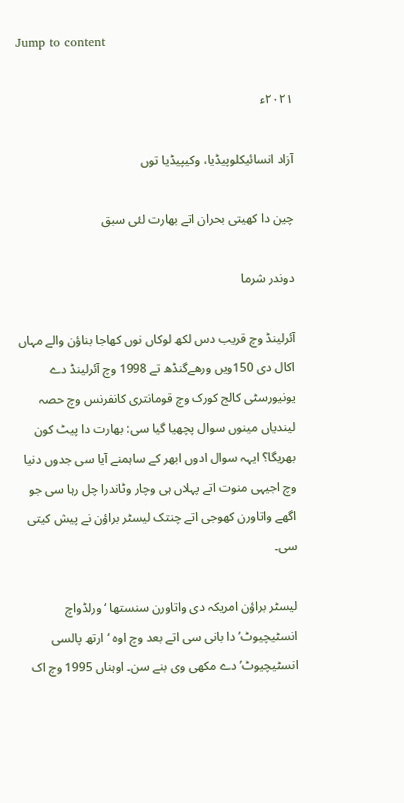Jump to content

۲۰۲۱ء

آزاد انسائیکلوپیڈیا، وکیپیڈیا توں

چین دا کھیتی بحران اتے بھارت لئی سبق

دوندر شرما

آئرلینڈ وچ قریب دس لکھ لوکاں نوں کھاجا بناؤن والے مہاں اکال دی 150ویں ورھےگنڈھ تے 1998 وچ آئرلینڈ دے یونیورسٹی کالج کورک وچ قومانتری کانفرنس وچ حصہ لیندیاں مینوں سوال پچھیا گیا سی: بھارت دا پیٹ کون بھریگا؟ ایہہ سوال ادوں ابھر کے ساہمنے آیا سی جدوں دنیا وچ اجیہی منوت اتے پہلاں ہی وچار وٹاندرا چل رہا سی جو اگھے واتاورن کھوجی اتے چنتک لیسٹر براؤن نے پیش کیتی سی۔

لیسٹر براؤن امریکہ دی واتاورن سنستھا ‘ورلڈواچ انسٹیچیوٹ’ دا بانی سی اتے بعد وچ اوہ ‘ارتھ پالسی انسٹیچیوٹ’ دے مکھی وی بنے سن۔ اوہناں 1995 وچ اک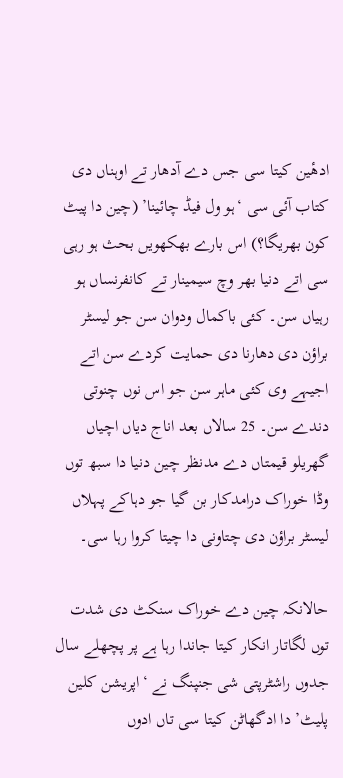ادھٔین کیتا سی جس دے آدھار تے اوہناں دی کتاب آئی سی ‘ہو ول فیڈ چائینا’ (چین دا پیٹ کون بھریگا؟) اس بارے بھکھویں بحث ہو رہی سی اتے دنیا بھر وچ سیمینار تے کانفرنساں ہو رہیاں سن۔ کئی باکمال ودوان سن جو لیسٹر براؤن دی دھارنا دی حمایت کردے سن اتے اجیہے وی کئی ماہر سن جو اس نوں چنوتی دندے سن۔ 25 سالاں بعد اناج دیاں اچیاں گھریلو قیمتاں دے مدنظر چین دنیا دا سبھ توں وڈا خوراک درامدکار بن گیا جو دہاکے پہلاں لیسٹر براؤن دی چتاونی دا چیتا کروا رہا سی۔

حالانکہ چین دے خوراک سنکٹ دی شدت توں لگاتار انکار کیتا جاندا رہا ہے پر پچھلے سال جدوں راشٹرپتی شی جنپنگ نے ‘اپریشن کلین پلیٹ’ دا ادگھاٹن کیتا سی تاں ادوں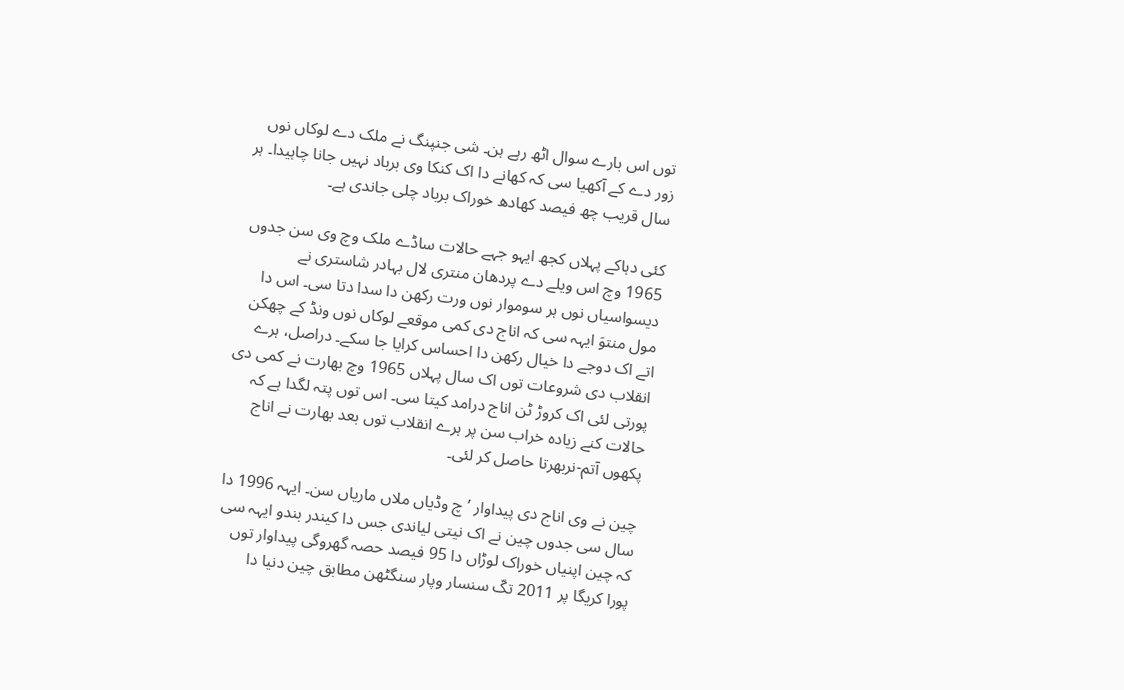توں اس بارے سوال اٹھ رہے ہن۔ شی جنپنگ نے ملک دے لوکاں نوں زور دے کے آکھیا سی کہ کھانے دا اک کنکا وی برباد نہیں جانا چاہیدا۔ ہر سال قریب چھ فیصد کھادھ خوراک برباد چلی جاندی ہے۔

کئی دہاکے پہلاں کجھ ایہو جہے حالات ساڈے ملک وچ وی سن جدوں 1965 وچ اس ویلے دے پردھان منتری لال بہادر شاستری نے دیسواسیاں نوں ہر سوموار نوں ورت رکھن دا سدا دتا سی۔ اس دا مول منتوَ ایہہ سی کہ اناج دی کمی موقعے لوکاں نوں ونڈ کے چھکن اتے اک دوجے دا خیال رکھن دا احساس کرایا جا سکے۔ دراصل، ہرے انقلاب دی شروعات توں اک سال پہلاں 1965 وچ بھارت نے کمی دی پورتی لئی اک کروڑ ٹن اناج درامد کیتا سی۔ اس توں پتہ لگدا ہے کہ حالات کنے زیادہ خراب سن پر ہرے انقلاب توں بعد بھارت نے اناج پکھوں آتم-نربھرتا حاصل کر لئی۔

چین نے وی اناج دی پیداوار ’چ وڈیاں ملاں ماریاں سن۔ ایہہ 1996 دا سال سی جدوں چین نے اک نیتی لیاندی جس دا کیندر بندو ایہہ سی کہ چین اپنیاں خوراک لوڑاں دا 95 فیصد حصہ گھروگی پیداوار توں پورا کریگا پر 2011 تکّ سنسار وپار سنگٹھن مطابق چین دنیا دا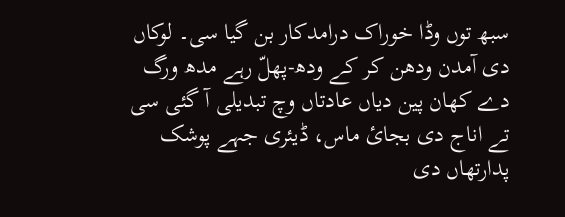سبھ توں وڈا خوراک درامدکار بن گیا سی۔ لوکاں دی آمدن ودھن کر کے ودھ-پھلّ رہے مدھ ورگ دے کھان پین دیاں عادتاں وچ تبدیلی آ گئی سی تے اناج دی بجائ ماس، ڈیئری جہے پوشک پدارتھاں دی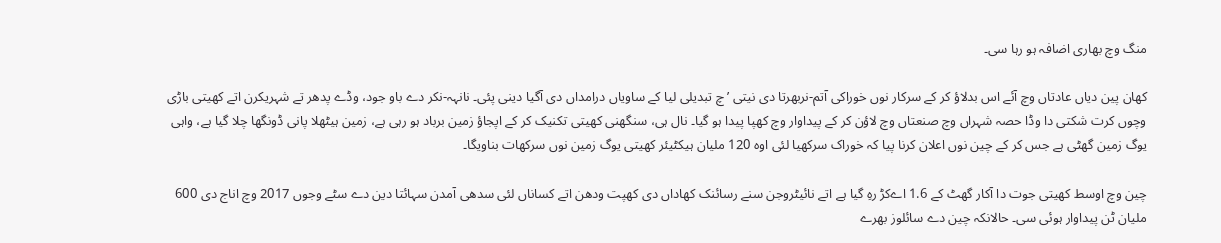منگ وچ بھاری اضافہ ہو رہا سی۔

کھان پین دیاں عادتاں وچ آئے اس بدلاؤ کر کے سرکار نوں خوراکی آتم-نربھرتا دی نیتی ’چ تبدیلی لیا کے ساویاں درامداں دی آگیا دینی پئی۔ نانہہ-نکر دے باو جود، وڈے پدھر تے شہریکرن اتے کھیتی باڑی وچوں کرت شکتی دا وڈا حصہ شہراں وچ صنعتاں وچ لاؤن کر کے پیداوار وچ کھپا پیدا ہو گیا۔ نال ہی، سنگھنی کھیتی تکنیک کر کے اپجاؤ زمین برباد ہو رہی ہے، زمین ہیٹھلا پانی ڈونگھا چلا گیا ہے، واہی یوگ زمین گھٹی ہے جس کر کے چین نوں اعلان کرنا پیا کہ خوراک سرکھیا لئی اوہ 120 ملیان ہیکٹیئر کھیتی یوگ زمین نوں سرکھات بناویگا۔

چین وچ اوسط کھیتی جوت دا آکار گھٹ کے 1.6 اےکڑ رہِ گیا ہے اتے نائیٹروجن سنے رسائنک کھاداں دی کھپت ودھن اتے کساناں لئی سدھی آمدن سہائتا دین دے سٹے وجوں 2017 وچ اناج دی 600 ملیان ٹن پیداوار ہوئی سی۔ حالانکہ چین دے سائلوز بھرے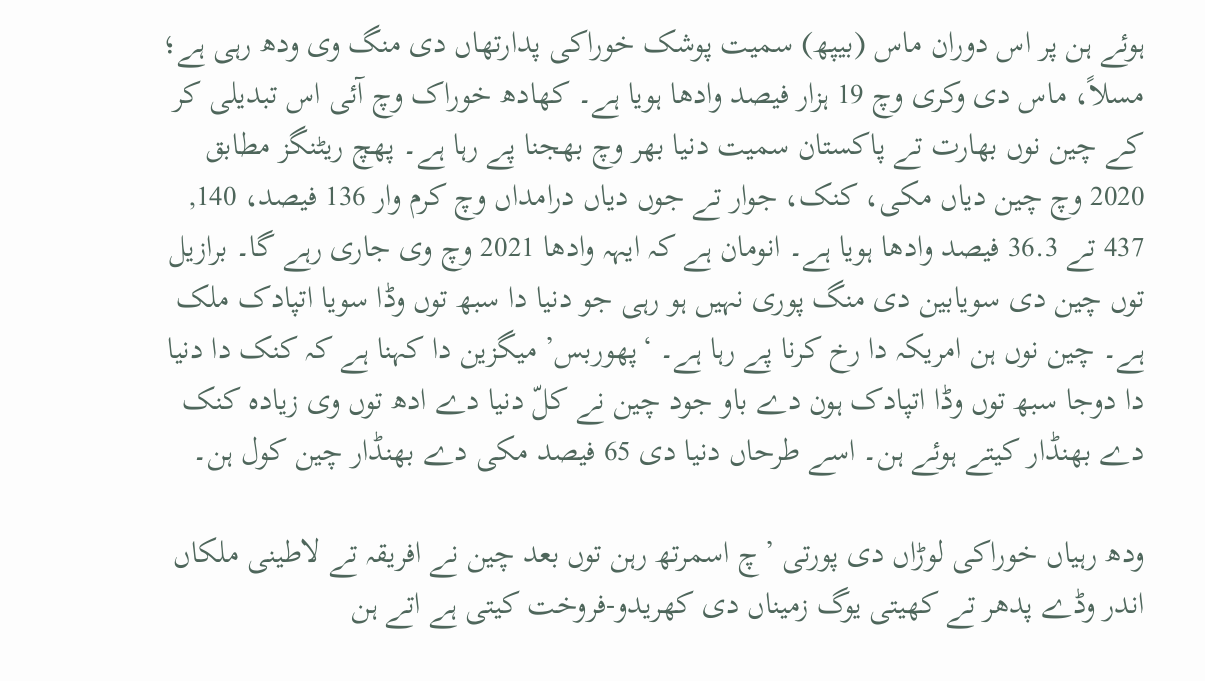ہوئے ہن پر اس دوران ماس (بیپھ) سمیت پوشک خوراکی پدارتھاں دی منگ وی ودھ رہی ہے؛ مسلاً، ماس دی وکری وچ 19 ہزار فیصد وادھا ہویا ہے۔ کھادھ خوراک وچ آئی اس تبدیلی کر کے چین نوں بھارت تے پاکستان سمیت دنیا بھر وچ بھجنا پے رہا ہے۔ پھچ ریٹنگز مطابق 2020 وچ چین دیاں مکی، کنک، جوار تے جوں دیاں درامداں وچ کرم وار 136 فیصد، 140, 437 تے 36.3 فیصد وادھا ہویا ہے۔ انومان ہے کہ ایہہ وادھا 2021 وچ وی جاری رہے گا۔ برازیل توں چین دی سویابین دی منگ پوری نہیں ہو رہی جو دنیا دا سبھ توں وڈا سویا اتپادک ملک ہے۔ چین نوں ہن امریکہ دا رخ کرنا پے رہا ہے۔ ‘پھوربس’ میگزین دا کہنا ہے کہ کنک دا دنیا دا دوجا سبھ توں وڈا اتپادک ہون دے باو جود چین نے کلّ دنیا دے ادھ توں وی زیادہ کنک دے بھنڈار کیتے ہوئے ہن۔ اسے طرحاں دنیا دی 65 فیصد مکی دے بھنڈار چین کول ہن۔

ودھ رہیاں خوراکی لوڑاں دی پورتی ’چ اسمرتھ رہن توں بعد چین نے افریقہ تے لاطینی ملکاں اندر وڈے پدھر تے کھیتی یوگ زمیناں دی کھریدو-فروخت کیتی ہے اتے ہن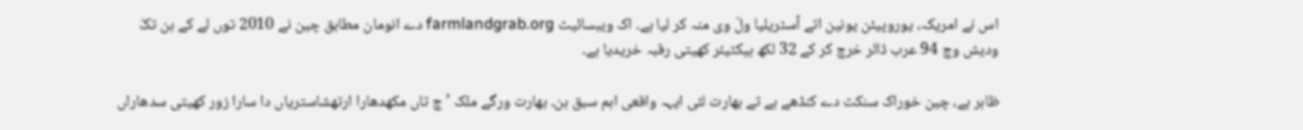اس نے امریکہ، یوروپیئن یونین اتے آسٹریلیا ولّ وی منہ کر لیا ہے۔ اک ویبسائیٹ farmlandgrab.org دے انومان مطابق چین نے 2010 توں لے کے ہن تکّ ودیش وچ 94 عرب ڈالر خرچ کر کے 32 لکھ ہیکٹیئر کھیتی رقبہ خریدیا ہے۔

ظاہر ہے، چین خوراک سنکٹ دے کنڈھے ہے تے بھارت لئی ایہہ واقعی اہم سبق ہن۔ بھارت ورگے ملک ’چ تاں مکھدھارا ارتھشاستریاں دا سارا زور کھیتی سدھاراں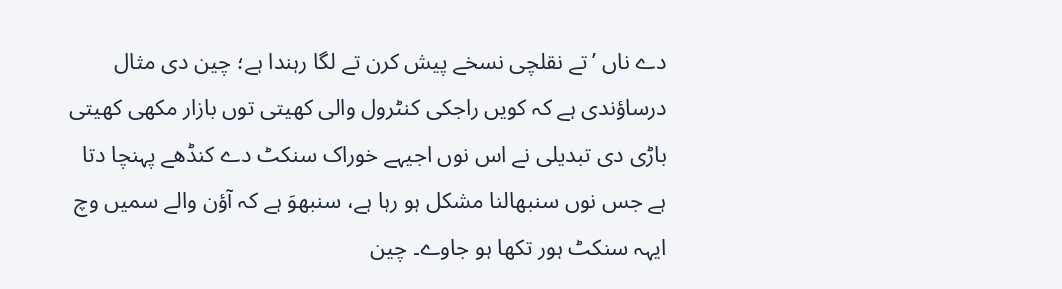دے ناں ’تے نقلچی نسخے پیش کرن تے لگا رہندا ہے؛ چین دی مثال درساؤندی ہے کہ کویں راجکی کنٹرول والی کھیتی توں بازار مکھی کھیتی باڑی دی تبدیلی نے اس نوں اجیہے خوراک سنکٹ دے کنڈھے پہنچا دتا ہے جس نوں سنبھالنا مشکل ہو رہا ہے، سنبھوَ ہے کہ آؤن والے سمیں وچ ایہہ سنکٹ ہور تکھا ہو جاوے۔ چین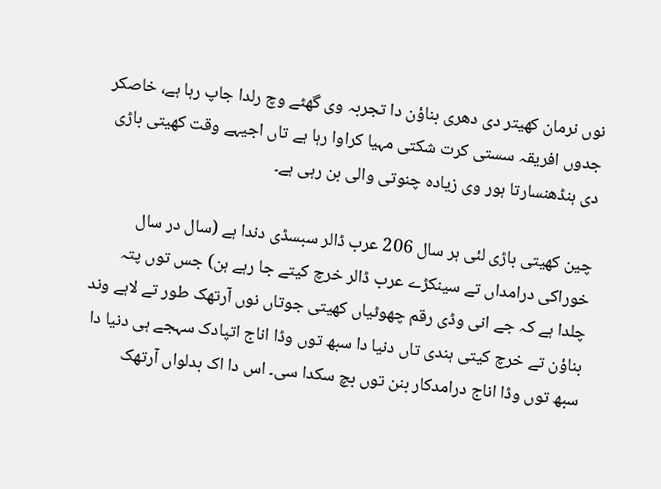نوں نرمان کھیتر دی دھری بناؤن دا تجربہ وی گھٹے وچ رلدا جاپ رہا ہے، خاصکر جدوں افریقہ سستی کرت شکتی مہیا کراوا رہا ہے تاں اجیہے وقت کھیتی باڑی دی ہنڈھنسارتا ہور وی زیادہ چنوتی والی بن رہی ہے۔

چین کھیتی باڑی لئی ہر سال 206 عرب ڈالر سبسڈی دندا ہے (سال در سال خوراکی درامداں تے سینکڑے عرب ڈالر خرچ کیتے جا رہے ہن) جس توں پتہ چلدا ہے کہ جے انی وڈی رقم چھوٹیاں کھیتی جوتاں نوں آرتھک طور تے لاہے وند بناؤن تے خرچ کیتی ہندی تاں دنیا دا سبھ توں وڈا اناج اتپادک سہجے ہی دنیا دا سبھ توں وڈا اناج درامدکار بنن توں بچ سکدا سی۔ اس دا اک بدلواں آرتھک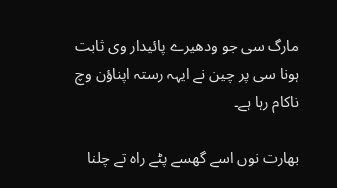مارگ سی جو ودھیرے پائیدار وی ثابت ہونا سی پر چین نے ایہہ رستہ اپناؤن وچ ناکام رہا ہے۔

بھارت نوں اسے گھسے پٹے راہ تے چلنا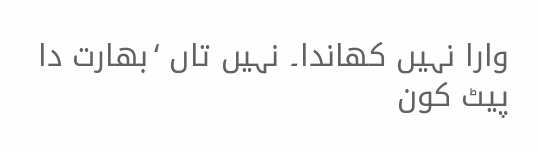وارا نہیں کھاندا۔ نہیں تاں ‘بھارت دا پیٹ کون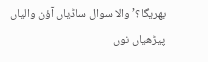بھریگا؟’ والا سوال ساڈیاں آؤن والیاں پیڑھیاں نوں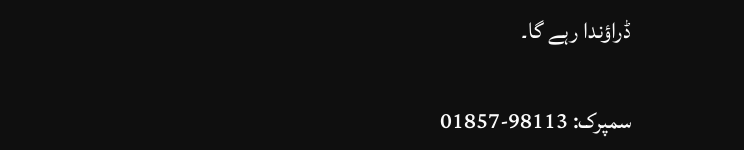ڈراؤندا رہے گا۔

سمپرک: 98113-01857